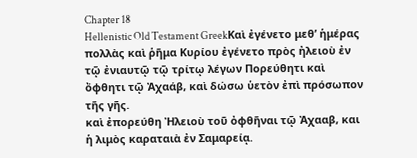Chapter 18
Hellenistic Old Testament GreekΚαὶ ἐγένετο μεθ’ ἡμέρας πολλὰς καὶ ῥῆμα Κυρίου ἐγένετο πρὸς ἠλειοὺ ἐν τῷ ἐνιαυτῷ τῷ τρίτῳ λέγων Πορεύθητι καὶ ὄφθητι τῷ Ἀχαάβ, καὶ δώσω ὑετὸν ἐπὶ πρόσωπον τῆς γῆς.
καὶ ἐπορεύθη Ἠλειοὺ τοῦ ὀφθῆναι τῷ Ἀχααβ, και ἡ λιμὸς καραταιὰ ἐν Σαμαρείᾳ.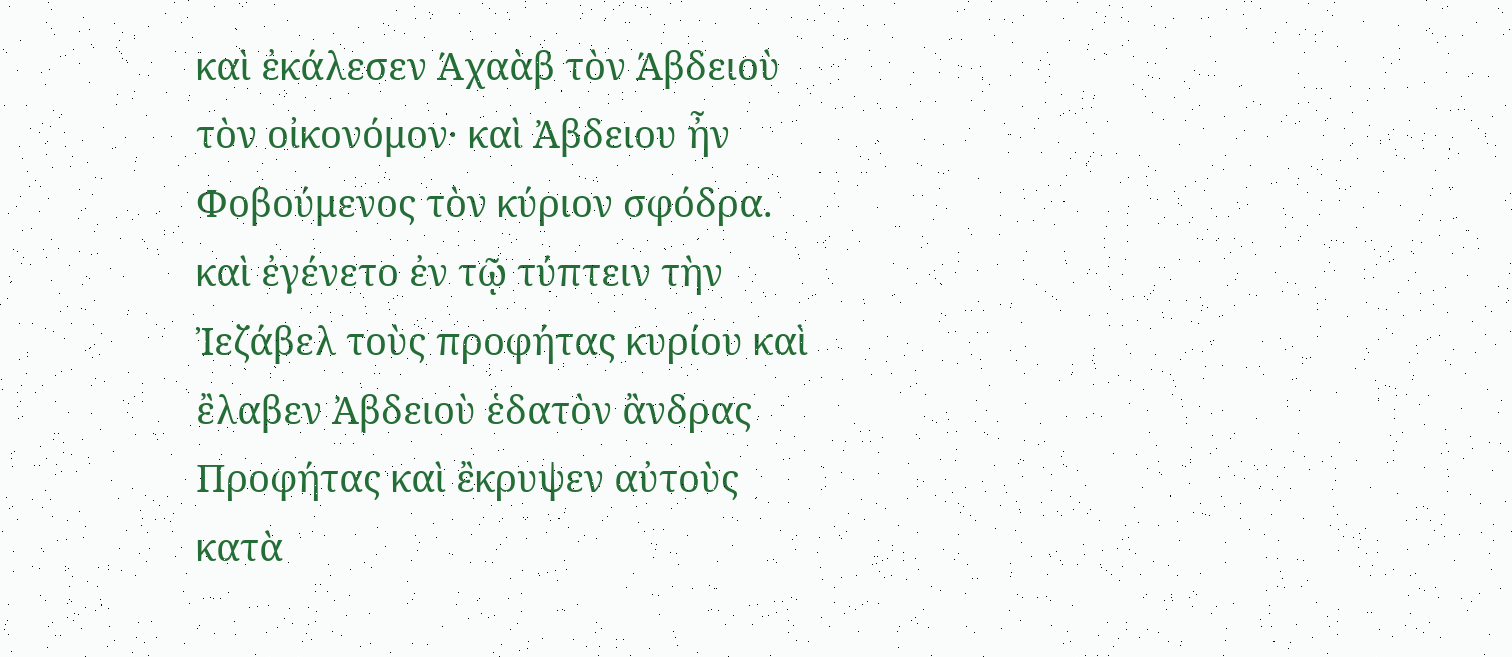καὶ ἐκάλεσεν Άχαὰβ τὸν Άβδειοὺ τὸν οἰκονόμον· καὶ Ἀβδειου ἦν Φοβούμενος τὸν κύριον σφόδρα.
καὶ ἐγένετο ἐν τῷ τύπτειν τὴν Ἰεζάβελ τοὺς προφήτας κυρίου καὶ ἒλαβεν Ἀβδειοὺ ἑδατὸν ἂνδρας Προφήτας καὶ ἒκρυψεν αὐτοὺς κατὰ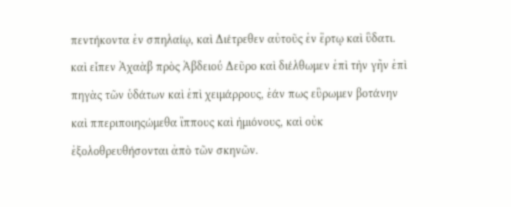πεντήκοντα ἐν σπηλαίῳ, καὶ Διέτρεθεν αὐτοῦς ἐν ἒρτῳ καὶ ὓδατι.
καὶ εἶπεν Ἀχαὰβ πρὸς Ἀβδειού Δεῦρο καὶ διέλθωμεν ἐπὶ τὴν γῆν ἐπὶ πηγὰς τῶν ὑδάτων καὶ ἐπὶ χειμάρρους, ἐάν πως εὓρωμεν βοτάνην καὶ ππεριποιηςώμεθα ἲππους καὶ ἡμιόνους, καὶ οὐκ ἐξολοθρευθήσονται ἀπὸ τῶν σκηνῶν.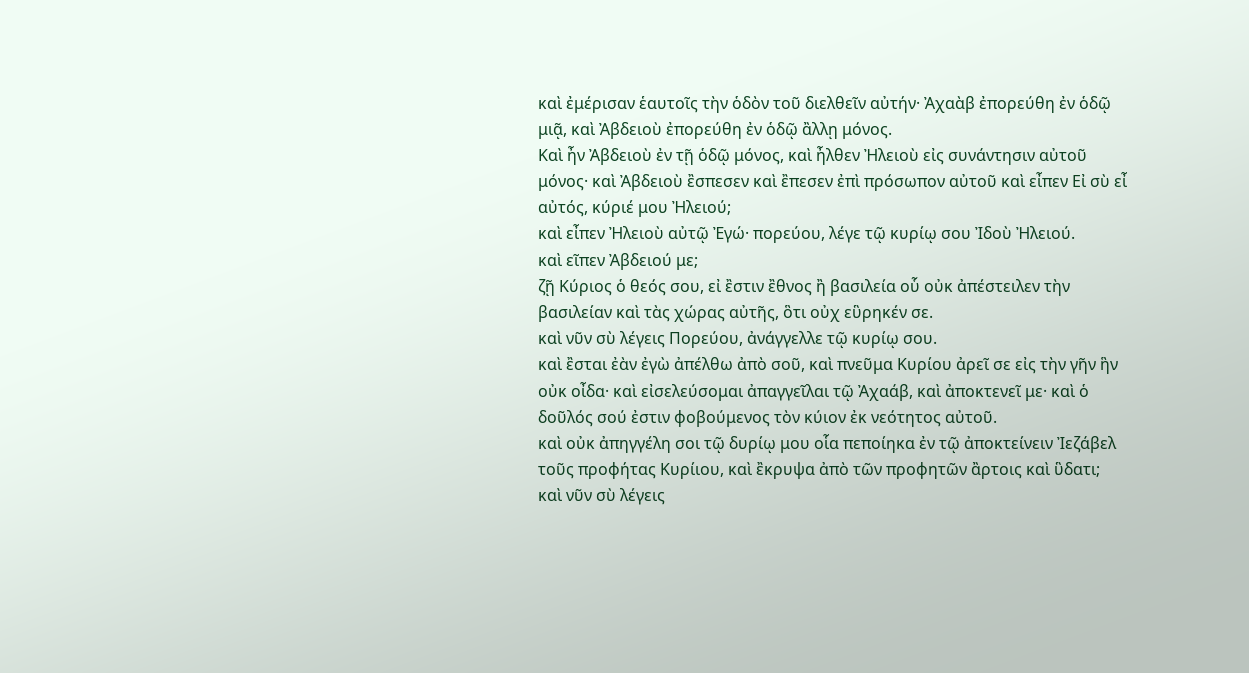καὶ ἐμέρισαν ἑαυτοῖς τὴν ὁδὸν τοῦ διελθεῖν αὐτήν· Ἀχαὰβ ἐπορεύθη ἐν ὁδῷ μιᾷ, καὶ Ἀβδειοὺ ἐπορεύθη ἐν ὁδῷ ἂλλῃ μόνος.
Καὶ ἦν Ἀβδειοὺ ἐν τῇ ὁδῷ μόνος, καὶ ἦλθεν Ἠλειοὺ εἰς συνάντησιν αὐτοῦ μόνος· καὶ Ἀβδειοὺ ἒσπεσεν καὶ ἒπεσεν ἐπὶ πρόσωπον αὐτοῦ καὶ εἶπεν Εἰ σὺ εἶ αὐτός, κύριέ μου Ἠλειού;
καὶ εἶπεν Ἠλειοὺ αὐτῷ Ἐγώ· πορεύου, λέγε τῷ κυρίῳ σου Ἰδοὺ Ἠλειού.
καὶ εῖπεν Ἀβδειού με;
ζῇ Κύριος ὁ θεός σου, εἰ ἒστιν ἒθνος ἢ βασιλεία οὗ οὐκ ἀπέστειλεν τὴν βασιλείαν καὶ τὰς χώρας αὐτῆς, ὃτι οὐχ εὓρηκέν σε.
καὶ νῦν σὺ λέγεις Πορεύου, ἀνάγγελλε τῷ κυρίῳ σου.
καὶ ἒσται ἐὰν ἐγὼ ἀπέλθω ἀπὸ σοῦ, καὶ πνεῦμα Κυρίου ἀρεῖ σε εἰς τὴν γῆν ἣν οὐκ οἶδα· καὶ εἰσελεύσομαι ἀπαγγεῖλαι τῷ Ἀχαάβ, καὶ ἀποκτενεῖ με· καὶ ὁ δοῦλός σού ἐστιν φοβούμενος τὸν κύιον ἐκ νεότητος αὐτοῦ.
καὶ οὐκ ἀπηγγέλη σοι τῷ δυρίῳ μου οἷα πεποίηκα ἐν τῷ ἀποκτείνειν Ἰεζάβελ τοῦς προφήτας Κυρίιου, καὶ ἒκρυψα ἀπὸ τῶν προφητῶν ἂρτοις καὶ ὓδατι;
καὶ νῦν σὺ λέγεις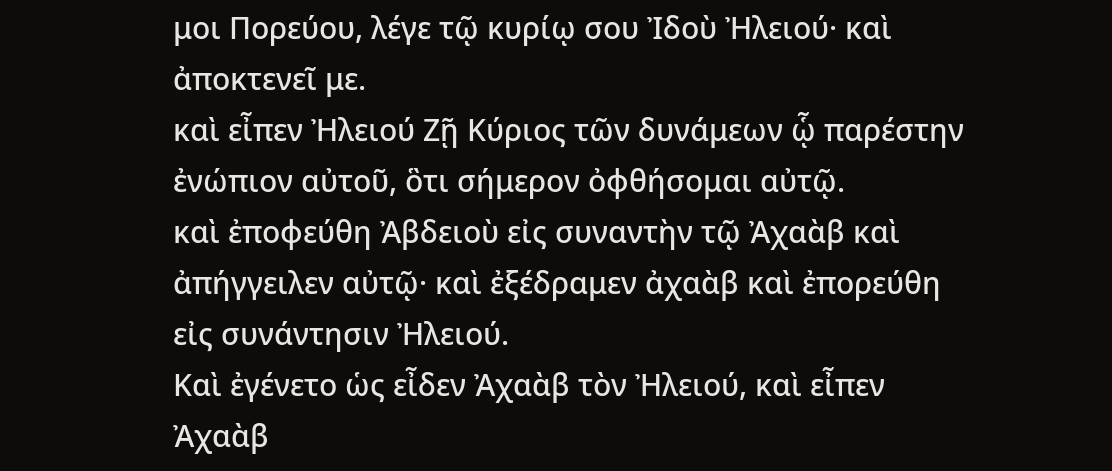μοι Πορεύου, λέγε τῷ κυρίῳ σου Ἰδοὺ Ἠλειού· καὶ ἀποκτενεῖ με.
καὶ εἶπεν Ἠλειού Ζῇ Κύριος τῶν δυνάμεων ᾧ παρέστην ἐνώπιον αὐτοῦ, ὃτι σήμερον ὀφθήσομαι αὐτῷ.
καὶ ἐποφεύθη Ἀβδειοὺ εἰς συναντὴν τῷ Ἀχαὰβ καὶ
ἀπήγγειλεν αὐτῷ· καὶ ἐξέδραμεν ἀχαὰβ καὶ ἐπορεύθη εἰς συνάντησιν Ἠλειού.
Καὶ ἐγένετο ὡς εἶδεν Ἀχαὰβ τὸν Ἠλειού, καὶ εἶπεν Ἀχαὰβ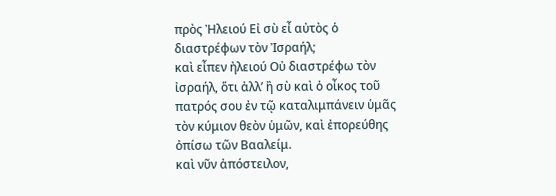πρὸς Ἠλειού Εἰ σὺ εἶ αὐτὸς ὁ διαστρέφων τὸν Ἰσραήλ;
καὶ εἶπεν ἠλειού Οὐ διαστρέφω τὸν ἰσραήλ, ὅτι ἀλλ’ ἢ σὺ καὶ ὁ οἶκος τοῦ πατρός σου ἐν τῷ καταλιμπάνειν ὑμᾶς τὸν κύμιον θεὸν ὑμῶν, καὶ ἐπορεύθης ὀπίσω τῶν Βααλείμ.
καὶ νῦν ἀπόστειλον,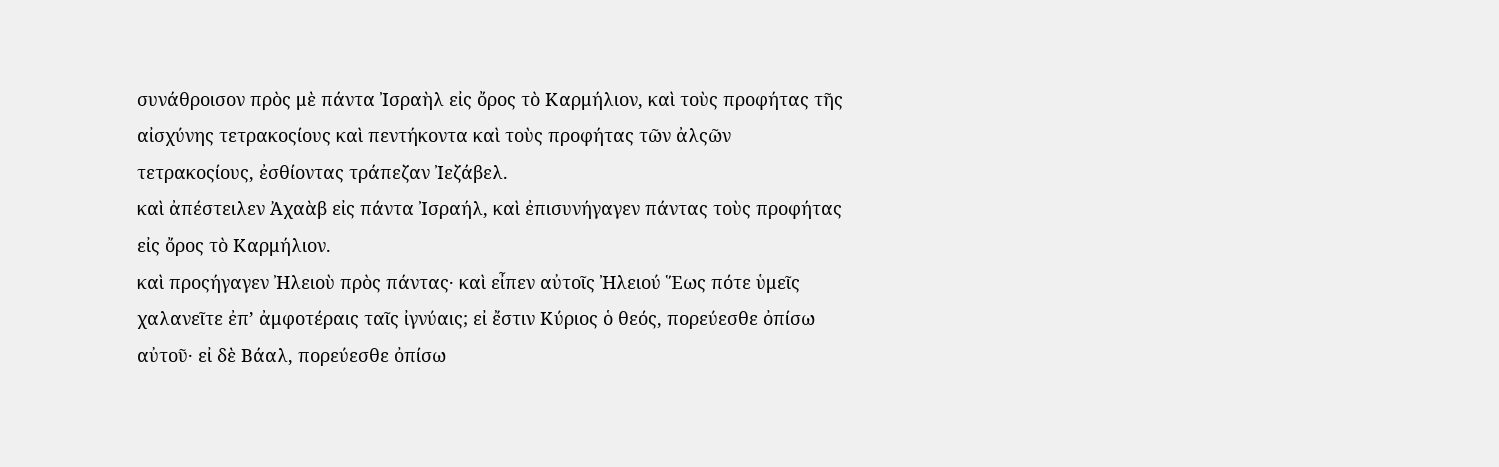συνάθροισον πρὸς μὲ πάντα Ἰσραὴλ εἰς ὄρος τὸ Καρμήλιον, καὶ τοὺς προφήτας τῆς αἰσχύνης τετρακοςίους καὶ πεντήκοντα καὶ τοὺς προφήτας τῶν ἀλςῶν τετρακοςίους, ἐσθίοντας τράπεζαν Ἰεζάβελ.
καὶ ἀπέστειλεν Ἀχαὰβ εἰς πάντα Ἰσραήλ, καὶ ἐπισυνήγαγεν πάντας τοὺς προφήτας εἰς ὄρος τὸ Καρμήλιον.
καὶ προςήγαγεν Ἠλειοὺ πρὸς πάντας· καὶ εἶπεν αὐτοῖς Ἠλειού Ἕως πότε ὑμεῖς χαλανεῖτε ἐπ’ ἀμφοτέραις ταῖς ἰγνύαις; εἰ ἔστιν Κύριος ὁ θεός, πορεύεσθε ὀπίσω αὐτοῦ· εἰ δὲ Βάαλ, πορεύεσθε ὀπίσω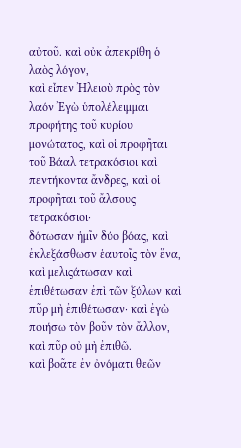αὐτοῦ. καὶ οὐκ ἀπεκρίθη ὁ λαὸς λόγον,
καὶ εἶπεν Ἠλειοὺ πρὸς τὸν λαόν Ἐγὼ ὑπολέλειμμαι προφήτης τοῦ κυρίου μονώτατος, καὶ οἱ προφῆται τοῦ Βάαλ τετρακόσιοι καὶ πεντήκοντα ἄνδρες, καὶ οἱ προφῆται τοῦ ἄλσους τετρακόσιοι·
δότωσαν ἡμῖν δύο βόας, καὶ ἐκλεξάσθωσν ἑαυτοῖς τὸν ἕνα, καὶ μελιςάτωσαν καὶ ἐπιθέτωσαν ἐπὶ τῶν ξύλων καὶ πῦρ μὴ ἐπιθέτωσαν· καὶ ἐγὼ ποιήσω τὸν βοῦν τὸν ἄλλον, καὶ πῦρ οὐ μὴ ἐπιθῶ.
καὶ βοᾶτε ἐν ὀνόματι θεῶν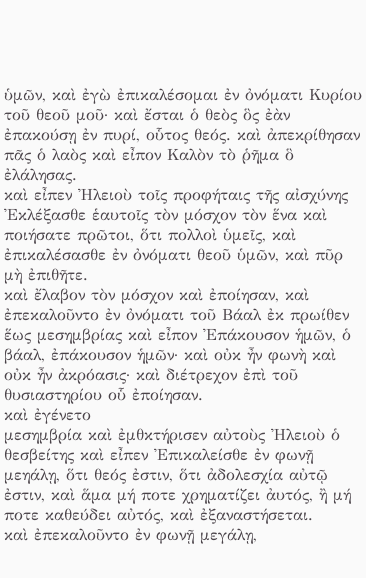ὑμῶν, καὶ ἐγὼ ἐπικαλέσομαι ἐν ὀνόματι Κυρίου τοῦ θεοῦ μοῦ· καὶ ἔσται ὁ θεὸς ὃς ἐὰν ἐπακούσῃ ἐν πυρί, οὗτος θεός. καὶ ἀπεκρίθησαν πᾶς ὁ λαὸς καὶ εἶπον Καλὸν τὸ ῥῆμα ὃ ἐλάλησας.
καὶ εἶπεν Ἠλειοὺ τοῖς προφήταις τῆς αἰσχύνης Ἐκλέξασθε ἑαυτοῖς τὸν μόσχον τὸν ἕνα καὶ ποιήσατε πρῶτοι, ὅτι πολλοὶ ὑμεῖς, καὶ ἐπικαλέσασθε ἐν ὀνόματι θεοῦ ὑμῶν, καὶ πῦρ μὴ ἐπιθῆτε.
καὶ ἔλαβον τὸν μόσχον καὶ ἐποίησαν, καὶ ἐπεκαλοῦντο ἐν ὀνόματι τοῦ Βάαλ ἐκ πρωίθεν ἕως μεσημβρίας καὶ εἶπον Ἐπάκουσον ἡμῶν, ὁ βάαλ, ἐπάκουσον ἡμῶν· καὶ οὐκ ἦν φωνὴ καὶ οὐκ ἦν ἀκρόασις· καὶ διέτρεχον ἐπὶ τοῦ θυσιαστηρίου οὗ ἐποίησαν.
καὶ ἐγένετο
μεσημβρία καὶ ἐμθκτήρισεν αὐτοὺς Ἠλειοὺ ὁ θεσβείτης καὶ εἶπεν Ἐπικαλείσθε ἐν φωνῇ μεηάλῃ, ὅτι θεός ἐστιν, ὅτι ἀδολεσχία αὐτῷ ἐστιν, καὶ ἅμα μή ποτε χρηματίζει ἀυτός, ἢ μή ποτε καθεύδει αὐτός, καὶ ἐξαναστήσεται.
καὶ ἐπεκαλοῦντο ἐν φωνῇ μεγάλῃ,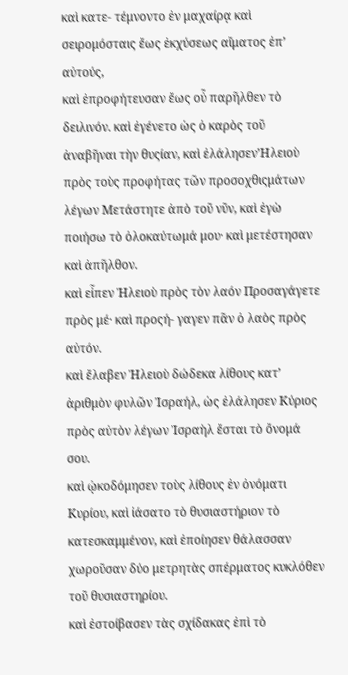καὶ κατε- τέμνοντο ἐν μαχαίρᾳ καὶ σειρομόσταις ἔως ἐκχύσεως αἴματος ἐπ’ αὐτούς,
καὶ ἐπροφήτευσαν ἔως οὖ παρῆλθεν τὸ δειλινόν. καὶ ἐγένετο ὡς ὁ καρὸς τοῦ ἀναβῆναι τὴν θυςίαν, καὶ ἐλάλησεν’Ηλειοὺ πρὸς τοὺς προφήτας τῶν προσοχθιςμάτων λέγων Μετάστητε ἀπὸ τοῦ νῦν, καὶ ἐγὼ ποιήσω τὸ ὁλοκαύτωμά μου· καὶ μετέστησαν καὶ ἀπῆλθον.
καὶ εἶπεν Ἠλειοὺ πρὸς τὸν λαόν Προσαγάγετε πρὸς μέ· καὶ προςή- γαγεν πᾶν ὁ λαὸς πρὸς αὐτόν.
καὶ ἔλαβεν Ἠλειοὺ δώδεκα λίθους κατ’ ἀριθμὸν φυλῶν Ἰσραήλ, ὡς ἐλάλησεν Κύριος πρὸς αὐτὸν λέγων Ἰσραὴλ ἔσται τὸ ὄνομά σου.
καὶ ᾠκοδόμησεν τοὺς λίθους ἐν ὀνόματι Κυρίου, καὶ ἰάσατο τὸ θυσιαστήριον τὸ κατεσκαμμένον, καὶ ἐποίησεν θάλασσαν χωροῦσαν δύο μετρητὰς σπέρματος κυκλόθεν τοῦ θυσιαστηρίου.
καὶ ἐστοίβασεν τὰς σχίδακας ἐπὶ τὸ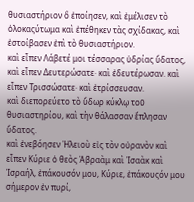θυσιαστήριον ὃ ἐποίησεν, καὶ ἐμέλισεν τὸ ὁλοκαςύτωμα καὶ ἐπέθηκεν τὰς σχίδακας, καὶ ἐστοίβασεν ἐπὶ τὸ θυσιαστήριον.
καὶ εἶπεν Λάβετέ μοι τέσσαρας ὑδρίας ὕδατος, καὶ εἶπεν Δευτερώσατε· καὶ ἐδευτέρωσαν. καὶ εἶπεν Τρισσώσατε· καὶ ἐτρίσσευσαν.
καὶ διεπορεύετο τὸ ὕδωρ κύκλῳ τοῦ θυσιαστηρίου, καὶ τὴν θάλασσαν ἔπλησαν ὕδατος.
καὶ ἐνεβόησεν Ἠλειοὺ εἰς τὸν οὐρανὸν καὶ εἶπεν Κύριε ὁ θεὸς Ἀβραὰμ καὶ Ἰσαὰκ καὶ Ἰσραήλ, ἐπάκουσόν μου, Κύριε, ἐπάκουςόν μου σήμερον ἐν πυρί,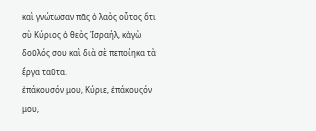καὶ γνώτωσαν πᾶς ὁ λαὸς οὗτος ὅτι σὺ Κύριος ὁ θεὸς Ἰσραήλ, κἀγὼ δοῦλός σου καὶ διὰ σὲ πεποίηκα τὰ ἔργα ταῦτα.
ἐπάκουσόν μου, Κύριε, ἐπάκουςόν μου,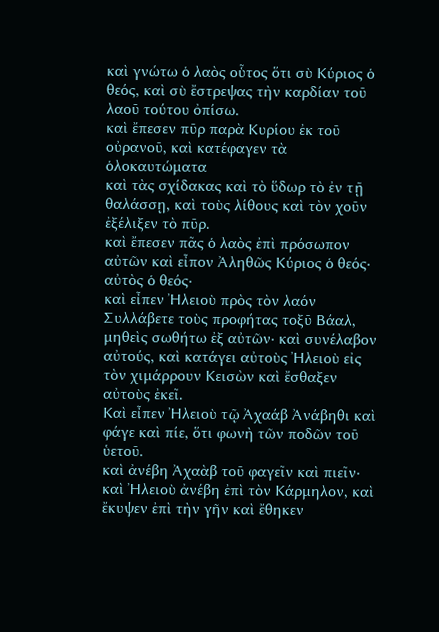καὶ γνώτω ὁ λαὸς οὗτος ὅτι σὺ Κύριος ὁ θεός, καὶ σὺ ἔστρεψας τὴν καρδίαν τοῦ λαοῦ τούτου ὀπίσω.
καὶ ἔπεσεν πῦρ παρὰ Κυρίου ἐκ τοῦ οὐρανοῦ, καὶ κατέφαγεν τὰ ὁλοκαυτώματα
καὶ τὰς σχίδακας καὶ τὸ ὕδωρ τὸ ἐν τῇ θαλάσσῃ, καὶ τοὺς λίθους καὶ τὸν χοῦν ἐξέλιξεν τὸ πῦρ.
καὶ ἔπεσεν πᾶς ὁ λαὸς ἐπὶ πρόσωπον αὐτῶν καὶ εἶπον Ἀληθῶς Κύριος ὁ θεός· αὐτὸς ὁ θεός·
καὶ εἶπεν Ἠλειοὺ πρὸς τὸν λαόν Συλλάβετε τοὺς προφήτας τοξῦ Βάαλ, μηθεὶς σωθήτω ἐξ αὐτῶν· καὶ συνέλαβον αὐτούς, καὶ κατάγει αὐτοὺς Ἠλειοὺ εἰς τὸν χιμάρρουν Κεισὼν καὶ ἔσθαξεν αὐτοὺς ἐκεῖ.
Καὶ εἶπεν Ἠλειοὺ τῷ Ἀχαάβ Ἀνάβηθι καὶ φάγε καὶ πίε, ὅτι φωνὴ τῶν ποδῶν τοῦ ὑετοῦ.
καὶ ἀνέβη Ἀχαὰβ τοῦ φαγεῖν καὶ πιεῖν· καὶ Ἠλειοὺ ἀνέβη ἐπὶ τὸν Κάρμηλον, καὶ ἔκυψεν ἐπὶ τὴν γῆν καὶ ἔθηκεν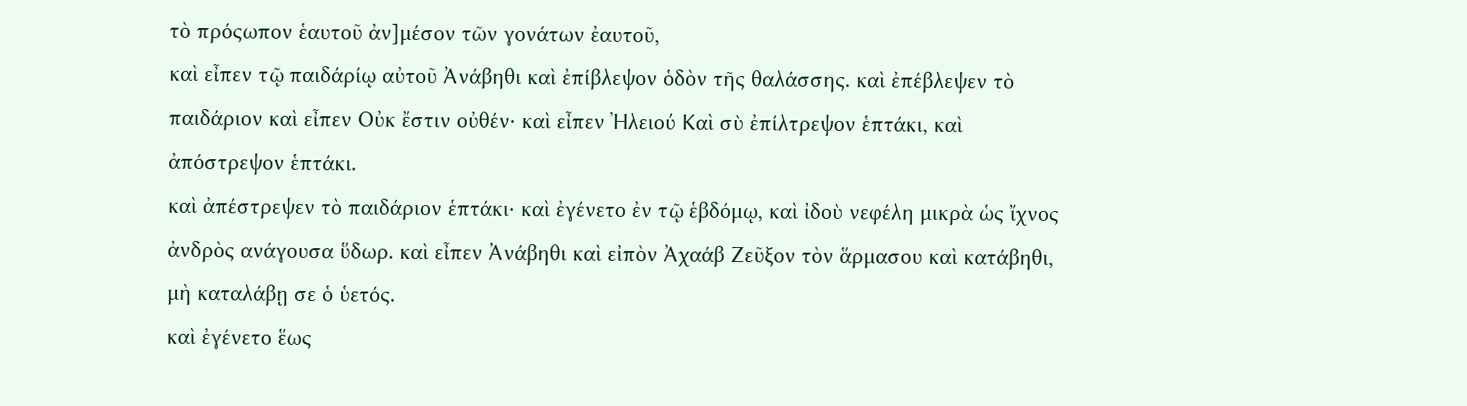τὸ πρόςωπον ἑαυτοῦ ἀν]μέσον τῶν γονάτων ἐαυτοῦ,
καὶ εἶπεν τῷ παιδάρίῳ αὐτοῦ Ἀνάβηθι καὶ ἐπίβλεψον ὁδὸν τῆς θαλάσσης. καὶ ἐπέβλεψεν τὸ παιδάριον καὶ εἶπεν Οὐκ ἔστιν οὐθέν· καὶ εἶπεν Ἠλειού Καὶ σὺ ἐπίλτρεψον ἑπτάκι, καὶ ἀπόστρεψον ἑπτάκι.
καὶ ἀπέστρεψεν τὸ παιδάριον ἑπτάκι· καὶ ἐγένετο ἐν τῷ ἑβδόμῳ, καὶ ἰδοὺ νεφέλη μικρὰ ὡς ἴχνος ἀνδρὸς ανάγουσα ὕδωρ. καὶ εἶπεν Ἀνάβηθι καὶ εἰπὸν Ἀχαάβ Ζεῦξον τὸν ἅρμασου καὶ κατάβηθι, μὴ καταλάβῃ σε ὁ ὑετός.
καὶ ἐγένετο ἕως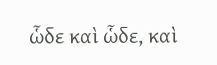ὧδε καὶ ὧδε, καὶ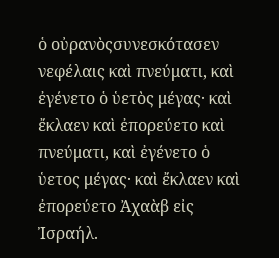ὁ οὐρανὸςσυνεσκότασεν νεφέλαις καὶ πνεύματι, καὶ ἐγένετο ὁ ὑετὸς μέγας· καὶ ἔκλαεν καὶ ἐπορεύετο καὶ πνεύματι, καὶ ἐγένετο ὁ ὑετος μέγας· καὶ ἔκλαεν καὶ ἐπορεύετο Ἀχαὰβ εἰς Ἰσραήλ.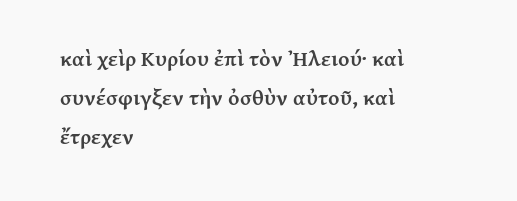καὶ χεὶρ Κυρίου ἐπὶ τὸν Ἠλειού· καὶ συνέσφιγξεν τὴν ὀσθὺν αὐτοῦ, καὶ ἔτρεχεν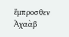ἔμπροσθεν Ἀχαὰβ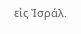εἰς Ἰσράλ.